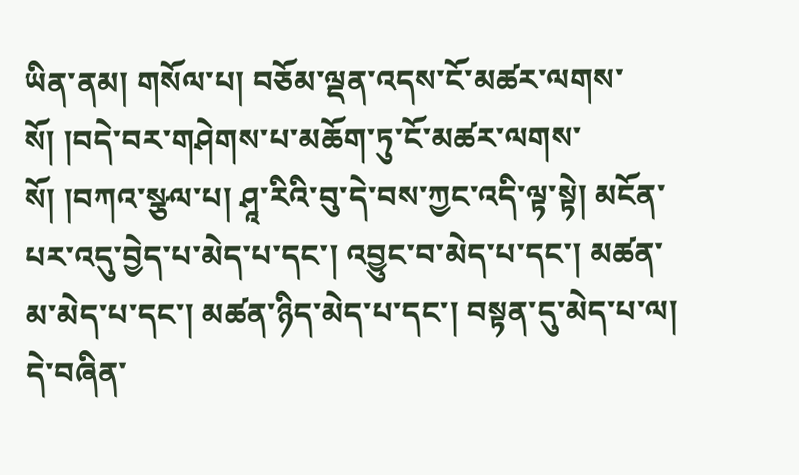ཡིན་ནམ། གསོལ་པ། བཅོམ་ལྡན་འདས་ངོ་མཚར་ལགས་སོ། །བདེ་བར་གཤེགས་པ་མཆོག་ཏུ་ངོ་མཚར་ལགས་སོ། །བཀའ་སྩལ་པ། ཤཱ་རིའི་བུ་དེ་བས་ཀྱང་འདི་ལྟ་སྟེ། མངོན་པར་འདུ་བྱེད་པ་མེད་པ་དང་། འབྱུང་བ་མེད་པ་དང་། མཚན་མ་མེད་པ་དང་། མཚན་ཉིད་མེད་པ་དང་། བསྟན་དུ་མེད་པ་ལ། དེ་བཞིན་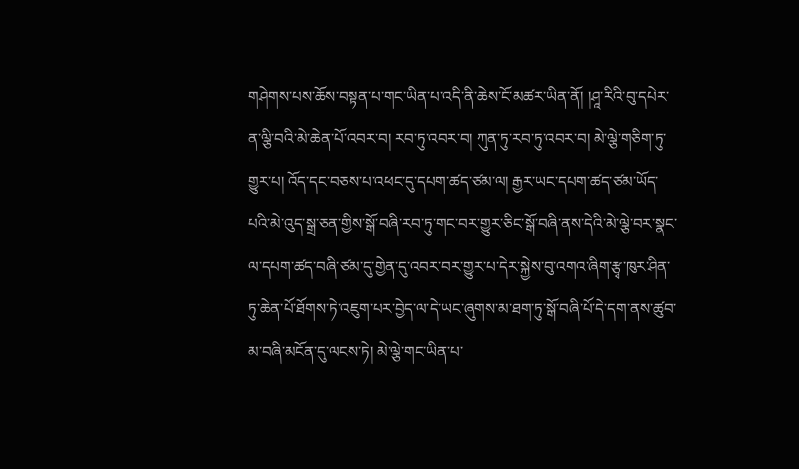གཤེགས་པས་ཆོས་བསྟན་པ་གང་ཡིན་པ་འདི་ནི་ཆེས་ངོ་མཚར་ཡིན་ནོ། །ཤཱ་རིའི་བུ་དཔེར་ན་ལྕི་བའི་མེ་ཆེན་པོ་འབར་བ། རབ་ཏུ་འབར་བ། ཀུན་ཏུ་རབ་ཏུ་འབར་བ། མེ་ལྕེ་གཅིག་ཏུ་གྱུར་པ། འོད་དང་བཅས་པ་འཕང་དུ་དཔག་ཚད་ཙམ་ལ། རྒྱར་ཡང་དཔག་ཚད་ཙམ་ཡོད་པའི་མེ་འུད་སྒྲ་ཅན་གྱིས་སྒོ་བཞི་རབ་ཏུ་གང་བར་གྱུར་ཅིང་སྒོ་བཞི་ནས་དེའི་མེ་ལྕེ་བར་སྣང་ལ་དཔག་ཚད་བཞི་ཙམ་དུ་གྱེན་དུ་འབར་བར་གྱུར་པ་དེར་སྐྱེས་བུ་འགའ་ཞིག་རྩྭ་ཁུར་ཤིན་ཏུ་ཆེན་པོ་ཐོགས་ཏེ་འཇུག་པར་བྱེད་ལ་དེ་ཡང་ཞུགས་མ་ཐག་ཏུ་སྒོ་བཞི་པོ་དེ་དག་ནས་ཚུབ་མ་བཞི་མངོན་དུ་ལངས་ཏེ། མེ་ལྕེ་གང་ཡིན་པ་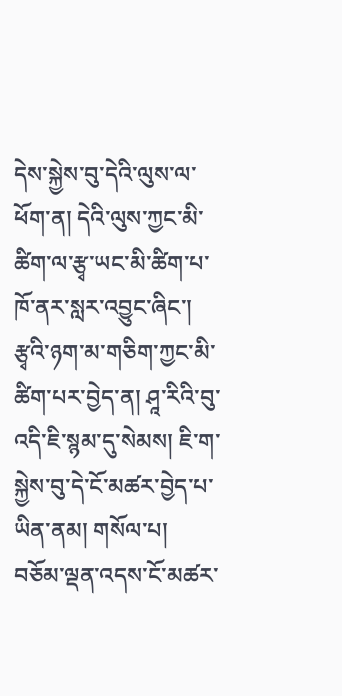དེས་སྐྱེས་བུ་དེའི་ལུས་ལ་ཕོག་ན། དེའི་ལུས་ཀྱང་མི་ཚིག་ལ་རྩྭ་ཡང་མི་ཚིག་པ་ཁོ་ནར་སླར་འབྱུང་ཞིང་། རྩྭའི་ཉག་མ་གཅིག་ཀྱང་མི་ཚིག་པར་བྱེད་ན། ཤཱ་རིའི་བུ་འདི་ཇི་སྙམ་དུ་སེམས། ཇི་ག་སྐྱེས་བུ་དེ་ངོ་མཚར་བྱེད་པ་ཡིན་ནམ། གསོལ་པ། བཅོམ་ལྡན་འདས་ངོ་མཚར་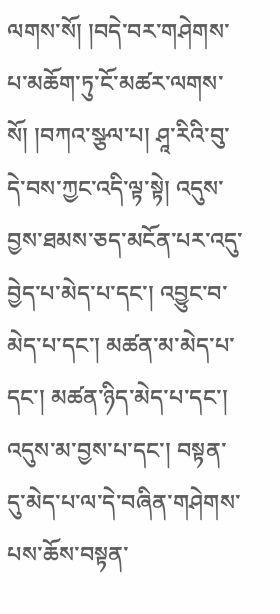ལགས་སོ། །བདེ་བར་གཤེགས་པ་མཆོག་ཏུ་ངོ་མཚར་ལགས་སོ། །བཀའ་སྩལ་པ། ཤཱ་རིའི་བུ་དེ་བས་ཀྱང་འདི་ལྟ་སྟེ། འདུས་བྱས་ཐམས་ཅད་མངོན་པར་འདུ་བྱེད་པ་མེད་པ་དང་། འབྱུང་བ་མེད་པ་དང་། མཚན་མ་མེད་པ་དང་། མཚན་ཉིད་མེད་པ་དང་། འདུས་མ་བྱས་པ་དང་། བསྟན་དུ་མེད་པ་ལ་དེ་བཞིན་གཤེགས་པས་ཆོས་བསྟན་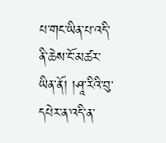པ་གང་ཡིན་པ་འདི་ནི་ཆེས་ངོ་མཚར་ཡིན་ནོ། །ཤཱ་རིའི་བུ་དཔེར་ན་འདི་ན་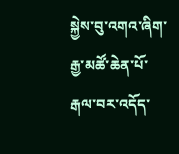སྐྱེས་བུ་འགའ་ཞིག་རྒྱ་མཚོ་ཆེན་པོ་རྒལ་བར་འདོད་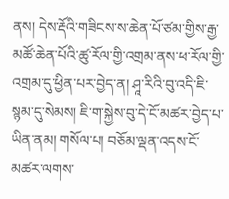ནས། དེས་རྡོའི་གཟིངས་ས་ཆེན་པོ་ཙམ་གྱིས་རྒྱ་མཚོ་ཆེན་པོའི་ཚུ་རོལ་གྱི་འགྲམ་ནས་ཕ་རོལ་གྱི་འགྲམ་དུ་ཕྱིན་པར་བྱེད་ན། ཤཱ་རིའི་བུ་འདི་ཇི་སྙམ་དུ་སེམས། ཇི་ག་སྐྱེས་བུ་དེ་ངོ་མཚར་བྱེད་པ་ཡིན་ནམ། གསོལ་པ། བཅོམ་ལྡན་འདས་ངོ་མཚར་ལགས་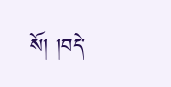སོ། །བདེ་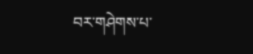བར་གཤེགས་པ་